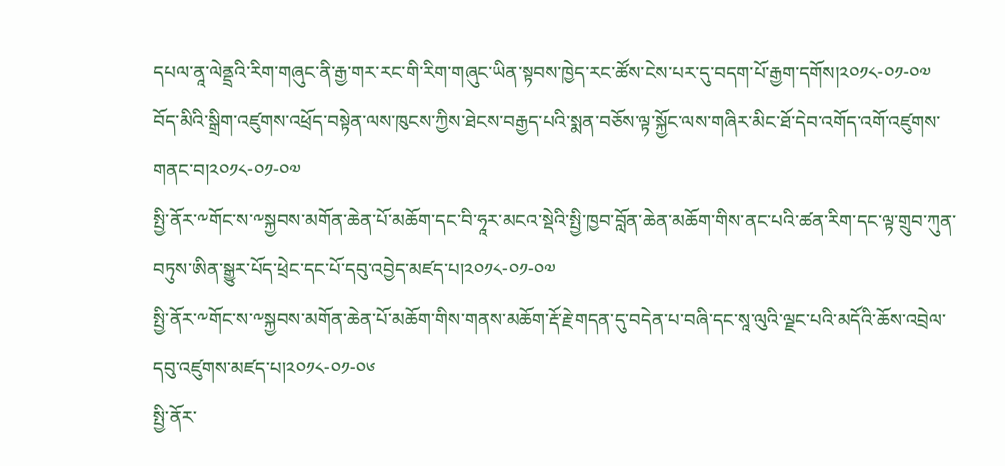དཔལ་ནཱ་ལེནྡྲའི་རིག་གཞུང་ནི་རྒྱ་གར་རང་གི་རིག་གཞུང་ཡིན་སྟབས་ཁྱེད་རང་ཚོས་ངེས་པར་དུ་བདག་པོ་རྒྱག་དགོས།༢༠༡༨-༠༡-༠༧
བོད་མིའི་སྒྲིག་འཛུགས་འཕྲོད་བསྟེན་ལས་ཁུངས་ཀྱིས་ཐེངས་བརྒྱད་པའི་སྨན་བཅོས་ལྟ་སྐྱོང་ལས་གཞིར་མིང་ཐོ་དེབ་འགོད་འགོ་འཛུགས་གནང་བ།༢༠༡༨-༠༡-༠༧
སྤྱི་ནོར་༸གོང་ས་༸སྐྱབས་མགོན་ཆེན་པོ་མཆོག་དང་བི་ཧཱར་མངའ་སྡེའི་སྤྱི་ཁྱབ་བློན་ཆེན་མཆོག་གིས་ནང་པའི་ཚན་རིག་དང་ལྟ་གྲུབ་ཀུན་བཏུས་ཨིན་སྒྱུར་པོད་ཕྲེང་དང་པོ་དབུ་འབྱེད་མཛད་པ།༢༠༡༨-༠༡-༠༧
སྤྱི་ནོར་༸གོང་ས་༸སྐྱབས་མགོན་ཆེན་པོ་མཆོག་གིས་གནས་མཆོག་རྡོ་རྗེ་གདན་དུ་བདེན་པ་བཞི་དང་སཱ་ལུའི་ལྗང་པའི་མདོའི་ཆོས་འབྲེལ་དབུ་འཛུགས་མཛད་པ།༢༠༡༨-༠༡-༠༦
སྤྱི་ནོར་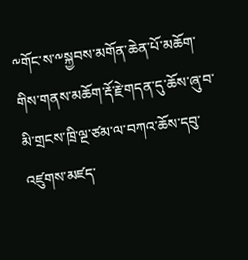༸གོང་ས་༸སྐྱབས་མགོན་ཆེན་པོ་མཆོག་གིས་གནས་མཆོག་རྡོ་རྗེ་གདན་དུ་ཆོས་ཞུ་བ་མི་གྲངས་ཁྲི་ལྔ་ཙམ་ལ་བཀའ་ཆོས་དབུ་འཛུགས་མཛད་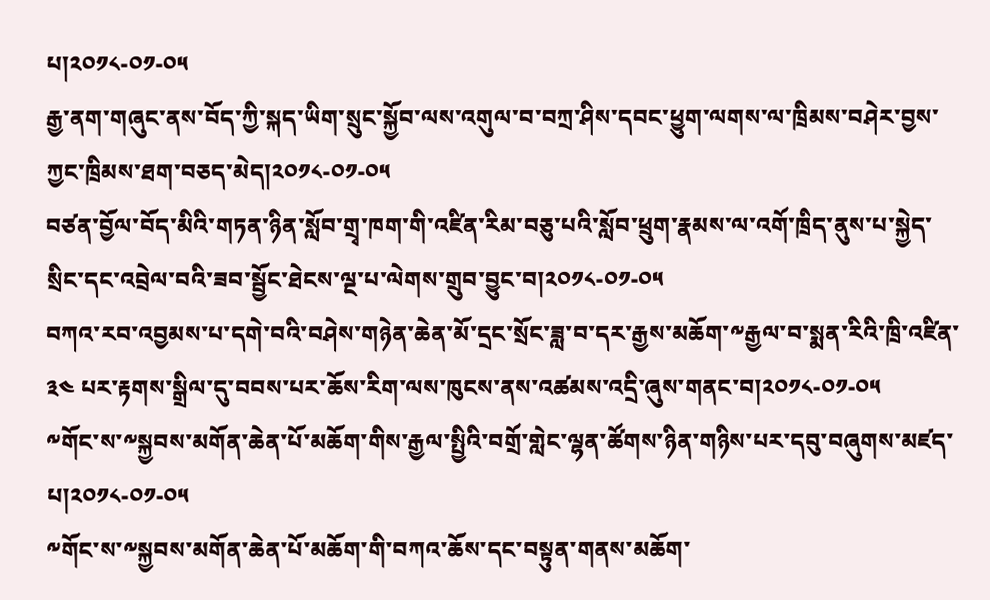པ།༢༠༡༨-༠༡-༠༥
རྒྱ་ནག་གཞུང་ནས་བོད་ཀྱི་སྐད་ཡིག་སྲུང་སྐྱོབ་ལས་འགུལ་བ་བཀྲ་ཤིས་དབང་ཕྱུག་ལགས་ལ་ཁྲིམས་བཤེར་བྱས་ཀྱང་ཁྲིམས་ཐག་བཅད་མེད།༢༠༡༨-༠༡-༠༥
བཙན་བྱོལ་བོད་མིའི་གཏན་ཉིན་སློབ་གྲྭ་ཁག་གི་འཛིན་རིམ་བཅུ་པའི་སློབ་ཕྲུག་རྣམས་ལ་འགོ་ཁྲིད་ནུས་པ་སྐྱེད་སྲིང་དང་འབྲེལ་བའི་ཟབ་སྦྱོང་ཐེངས་ལྔ་པ་ལེགས་གྲུབ་བྱུང་བ།༢༠༡༨-༠༡-༠༥
བཀའ་རབ་འབྱམས་པ་དགེ་བའི་བཤེས་གཉེན་ཆེན་མོ་དྲང་སྲོང་ཟླ་བ་དར་རྒྱས་མཆོག་༸རྒྱལ་བ་སྨན་རིའི་ཁྲི་འཛིན་ ༣༤ པར་རྟགས་སྒྲིལ་དུ་བབས་པར་ཆོས་རིག་ལས་ཁུངས་ནས་འཚམས་འདྲི་ཞུས་གནང་བ།༢༠༡༨-༠༡-༠༥
༸གོང་ས་༸སྐྱབས་མགོན་ཆེན་པོ་མཆོག་གིས་རྒྱལ་སྤྱིའི་བགྲོ་གླེང་ལྷན་ཚོགས་ཉིན་གཉིས་པར་དབུ་བཞུགས་མཛད་པ།༢༠༡༨-༠༡-༠༥
༸གོང་ས་༸སྐྱབས་མགོན་ཆེན་པོ་མཆོག་གི་བཀའ་ཆོས་དང་བསྟུན་གནས་མཆོག་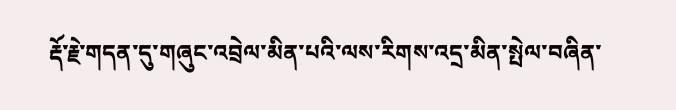རྡོ་རྗེ་གདན་དུ་གཞུང་འབྲེལ་མིན་པའི་ལས་རིགས་འདྲ་མིན་སྤེལ་བཞིན་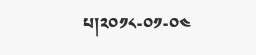པ།༢༠༡༨-༠༡-༠༤